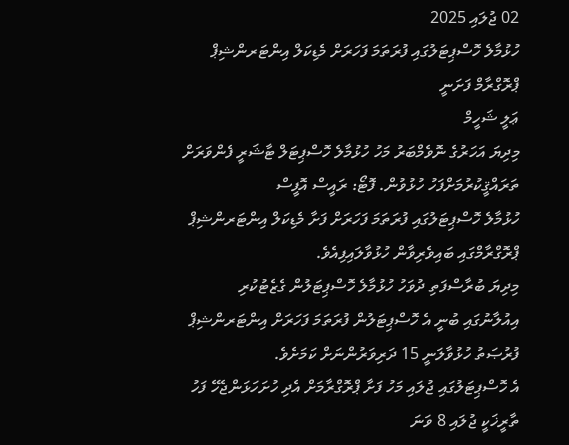02 ޖުލައި 2025
ހުޅުމާލެ ހޮސްޕިޓަލުގައި ފުރަތަމަ ފަހަރަށް މެޑިކަލް އިންޓަރންޝިޕް ޕްރޮގްރާމް ފަށަނީ
ޢަލީ ޝަހީމް
މިދިޔަ އަހަރުގެ ނޮވެމްބަރު މަހު ހުޅުމާލެ ހޮސްޕިޓަލް ޓާޝަރީ ފެންވަރަށް ތަރައްޤީކުރުމަށްފަހު ހުޅުވުން. ފޮޓޯ: ރައީސް އޮފީސް
ހުޅުމާލެ ހޮސްޕިޓަލުގައި ފުރަތަމަ ފަހަރަށް ފަށާ މެޑިކަލް އިންޓަރންޝިޕް ޕްރޮގްރާމްގައި ބައިވެރިވާން ހުޅުވާލައިފިއެވެ.
މިދިޔަ ބުރާސްފަތި ދުވަހު ހުޅުމާލެ ހޮސްޕިޓަލުން ގެޒެޓުކުރި އިއުލާނުގައި ބުނީ އެ ހޮސްޕިޓަލުން ފުރަތަމަ ފަހަރަށް އިންޓަރންޝިޕް ފުރުޞަތު ހުޅުވާލަނީ 15 ދަރިވަރުންނަށް ކަމަށެވެ.
އެ ހޮސްޕިޓަލުގައި ޖުލައި މަހު ފަށާ ޕްރޮގްރާމަށް އެދި ހުށަހަޅަންޖެހޭ ފަހު ތާރީޚަކީ ޖުލައި 8 ވަނަ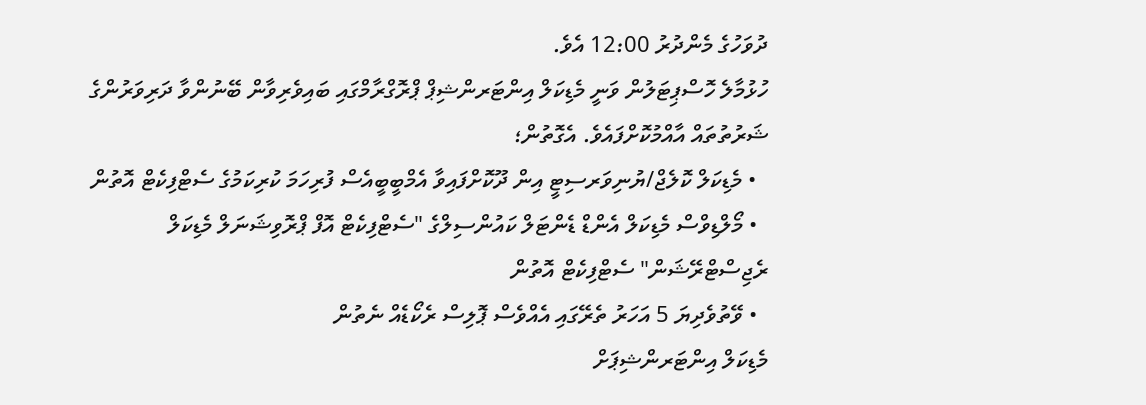ދުވަހުގެ މެންދުރު 12:00 އެވެ.
ހުޅުމާލެ ހޮސްޕިޓަލުން ވަނީ މެޑިކަލް އިންޓަރންޝިޕް ޕްރޮގްރާމްގައި ބައިވެރިވާން ބޭނުންވާ ދަރިވަރުންގެ ޝަރުތުތައް އާއްމުކޮށްފައެވެ. އެގޮތުން؛
  • މެޑިކަލް ކޮލެޖް/ޔުނިވަރސިޓީ އިން ދޫކޮށްފައިވާ އެމްބީބީއެސް ފުރިހަމަ ކުރިކަމުގެ ސެޓްފިކެޓް އޮތުން
  • މޯލްޑިވްސް މެޑިކަލް އެންޑް ޑެންޓަލް ކައުންސިލްގެ "ސެޓްފިކެޓް އޮފް ޕްރޮވިޝަނަލް މެޑިކަލް ރެޖިސްޓްރޭޝަން" ސެޓްފިކެޓް އޮތުން
  • ވޭތުވެދިޔަ 5 އަހަރު ތެރޭގައި އެއްވެސް ޕޮލިސް ރެކޯޑެއް ނެތުން
މެޑިކަލް އިންޓަރންޝިޕަށް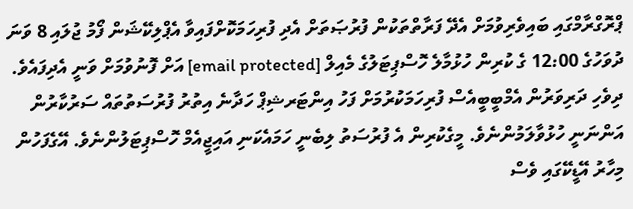ޕްރޮގްރާމްގައި ބައިވެރިވުމަށް އެދޭ ފަރާތްތަކުން ފުރުޞަތަށް އެދި ފުރިހަމަކޮށްފައިވާ އެޕްލިކޭޝަން ފޯމު ޖުލައި 8 ވަނަ ދުވަހުގެ 12:00 ގެ ކުރިން ހުޅުމާލެ ހޮސްޕިޓަލުގެ މެއިލް [email protected] އަށް ފޮނުވުމަށް ވަނީ އެދިފައެވެ.
ދިވެހި ދަރިވަރުން އެމްބީބީއެސް ފުރިހަމަކުރުމަށް ފަހު އިންޓަރޝިޕް ހަދާނެ އިތުރު ފުރުސަތުތައް ސަރުކާރުން އަންނަނީ ހުޅުވާލަމުންނެވެ. މީގެކުރިން އެ ފުރުސަތު ލިބެނީ ހަމައެކަނި އައިޖީއެމް ހޮސްޕިޓަލުންނެވެ. އޭގެފަހުން މިހާރު އޭޑީކޭގައި ވެސް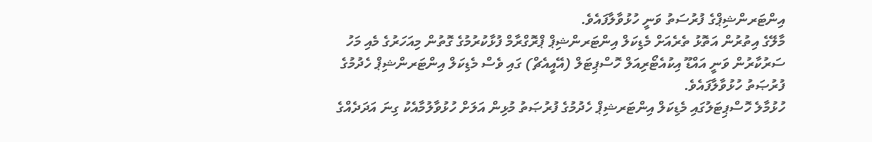އިންޓަރންޝިޕްގެ ފުރުސަތު ވަނީ ހުޅުވާލާފައެވެ.
މާލޭގެ އިތުރުން އަތޮޅު ތެރެއަށް މެޑިކަލް އިންޓަރންޝިޕް ޕްރޮގްރާމް ފުޅާކުރުމުގެ ގޮތުން މިއަހަރުގެ މެއި މަހު ސަރުކާރުން ވަނީ އައްޑޫ އިކުއެޓޯރިއަލް ހޮސްޕިޓަލް (އޭއީއެޗް) ގައި ވެސް މެޑިކަލް އިންޓަރންޝިޕް ހެދުމުގެ ފުރުޞަތު ހުޅުވާލާފައެވެ.
ހުޅުމާލެ ހޮސްޕިޓަލުގައި މެޑިކަލް އިންޓަރޝިޕް ހެދުމުގެ ފުރުޞަތު މުޅިން އަލަށް ހުޅުވާލުމާއެކު ގިނަ އަދަދެއްގެ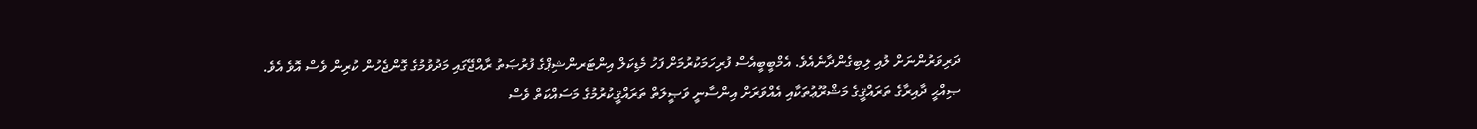ދަރިވަރުންނަށް ލުއި ލިބިގެންދާނެއެވެ. އެމްބީބީއެސް ފުރިހަމަކުރުމަށް ފަހު މެޑިކަލް އިންޓަރންޝިޕްގެ ފުރުޞަތު ރާއްޖޭގައި މަދުވުމުގެ ގޮންޖެހުން ކުރިން ވެސް އޮވެ އެވެ.
ޞިއްޙީ ދާއިރާގެ ތަރައްޤީގެ މަޝްރޫޢުތަކާއި އެއްވަރަށް އިންސާނީ ވަޞީލަތް ތަރައްޤީކުރުމުގެ މަސައްކަތް ވެސް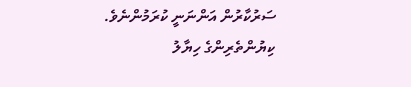ސަރުކާރުން އަންނަނީ ކުރަމުންނެވެ.
ކިޔުންތެރިންގެ ހިޔާލު